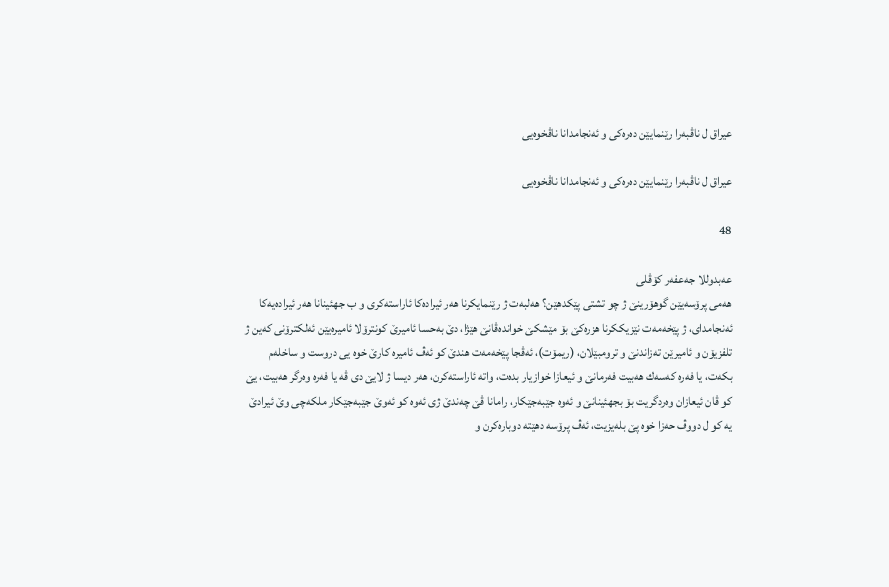عیراق ل ناڤبه‌را رێنمایێن ده‌ره‌كى و ئه‌نجامدانا ناڤخوه‌یى

عیراق ل ناڤبه‌را رێنمایێن ده‌ره‌كى و ئه‌نجامدانا ناڤخوه‌یى

48

عه‌بدوللا جه‌عفه‌ر كۆڤلى
هه‌مى پرۆسه‌یێن گوهۆرینێ ژ چو تشتى پێكدهێن؟ هه‌لبه‌ت ژ رێنمایكرنا هه‌ر ئیراده‌كا ئاراسته‌كرى و ب جهئینانا هه‌ر ئیراده‌یه‌كا ئه‌نجامدای، ژ پێخه‌مه‌ت نێزیككرنا هزره‌كێ بۆ مێشكێ خوانده‌ڤانێ هێژا، دێ به‌حسا ئامیرێ كونترۆلا ئامیره‌یێن ئه‌لكترۆنى كه‌ین ژ تلفزیۆن و ئامیرێن ته‌زاندنێ و ترومبێلان، (ریمۆت)، ئه‌ڤجا پێخه‌مه‌ت هندێ كو ئه‌ڤ ئامیره‌ كارێ خوه‌ یى دروست و ساخله‌م بكه‌ت، یا فه‌ره‌ كه‌سه‌ك هه‌بیت فه‌رمانێ و ئیعازا خوازیار بده‌ت، واته‌ ئاراسته‌كرن، هه‌ر دیسا ژ لایێ دى ڤه‌ یا فه‌ره‌ وه‌رگر هه‌بیت، یێ كو ڤان ئیعازان وه‌ردگریت بۆ بجهئینانێ و ئه‌وه‌ جێبه‌جێكار، رامانا ڤێ چه‌ندێ ژى ئه‌وه‌ كو ئه‌وێ جێبه‌جێكار ملكه‌چى وێ ئیرادێ یه‌ كو ل دووڤ حه‌زا خوه‌ پێ بله‌یزیت، ئه‌ڤ پرۆسه‌ دهێته‌ دوباره‌كرن و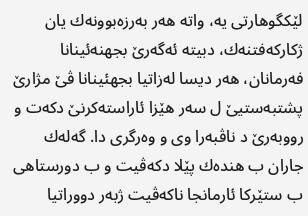لێكگوهارتى یه‌، واته‌ هه‌ر به‌رزه‌بوونه‌ك یان ژكاركه‌فتنه‌ك، دبیته‌ ئه‌گه‌رێ بجهنه‌ئینانا فه‌رمانان، هه‌ر دیسا له‌زاتیا بجهئینانا ڤێ مژارێ پشتبه‌ستیێ ل سه‌ر هێزا ئاراسته‌كرنێ دكه‌ت و رووبه‌رێ د ناڤبه‌را وى و وه‌رگرى دا. گه‌له‌ك جاران ب هنده‌ك پێلا دكه‌ڤیت و ب دورستاهى ب ستێركا ئارمانجا ناكه‌ڤیت ژبه‌ر دووراتیا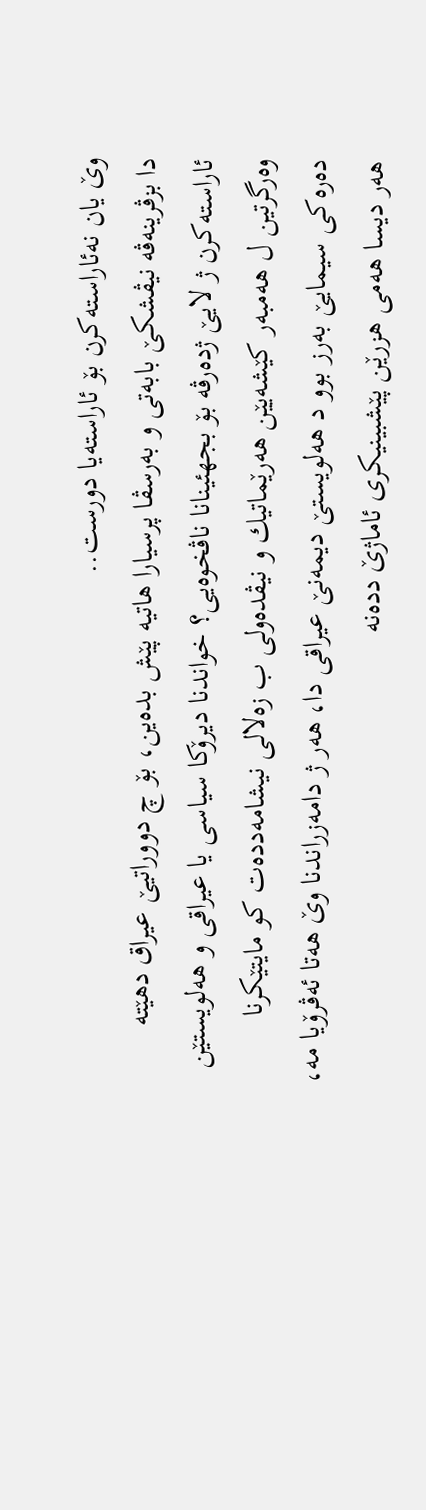وێ یان نه‌ئاراسته‌كرن بۆ ئاراسته‌یا دورست..
دا بزڤرینه‌ڤه‌ نیڤشكێ بابه‌تى و به‌رسڤا پرسیارا هاتیه‌ پێش بده‌ین، بۆ چ دووراتیێ عیراق دهێته‌ ئاراسته‌كرن ژ لایێ ژده‌رڤه‌ بۆ بجهئینانا ناڤخوه‌یی؟ خواندنا دیرۆكا سیاسى یا عیراقى و هه‌لویستێن وه‌رگرتین ل هه‌مبه‌ر كێشه‌یێن هه‌رێماتیك و نیڤده‌ولى ب زه‌لالى نیشامه‌دده‌ت كو مایتێكرنا ده‌ره‌كى سیمایێ به‌رز بوو د هه‌لویستێ دیمه‌نێ عیراقى دا، هه‌ر ژ دامه‌زراندنا وێ هه‌تا ئه‌ڤرۆیا مه‌، هه‌ر دیسا هه‌مى هزرێن پێشبینیكرى ئاماژێ دده‌نه‌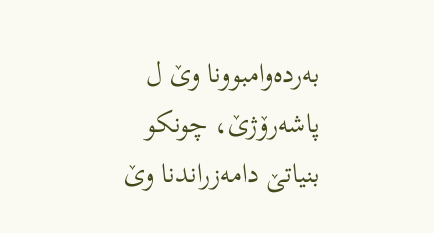به‌رده‌وامبوونا وێ ل پاشه‌رۆژێ، چونكو بنیاتێ دامه‌زراندنا وێ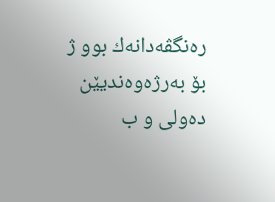ره‌نگڤه‌دانه‌ك بوو ژ بۆ به‌رژه‌وه‌ندیێن ده‌ولى و ب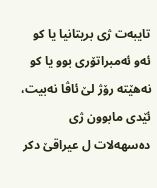تایبه‌ت ژى بریتانیا یا كو ئه‌و ئه‌مبراتۆری بوو یا كو نه‌هێته‌ رۆژ لێ ئاڤا نه‌بیت، ئێدى مابوون ژى ده‌سهه‌لات ل عیراقێ دكر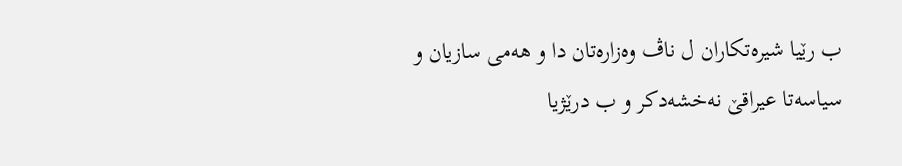ب رێیا شیره‌تكاران ل ناڤ وه‌زاره‌تان دا و هه‌مى سازیان و سیاسه‌تا عیراقێ نه‌خشه‌دكر و ب درێژیا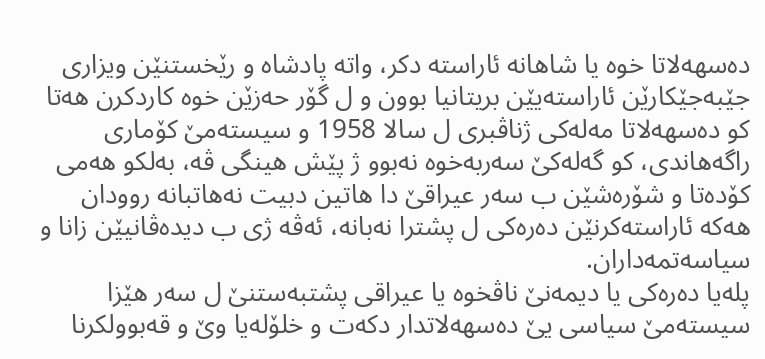ده‌سهه‌لاتا خوه‌ یا شاهانه‌ ئاراسته‌ دكر، واته‌ پادشاه و رێخستنێن ویزارى جێبه‌جێكارێن ئاراسته‌یێن بریتانیا بوون و ل گۆر حه‌زێن خوه‌ كاردكرن هه‌تا كو ده‌سهه‌لاتا مه‌له‌كى ژناڤبرى ل سالا 1958 و سیسته‌مێ كۆمارى راگه‌هاندى، كو گه‌له‌كێ سه‌ربه‌خوه‌ نه‌بوو ژ پێش هینگى ڤه‌، به‌لكو هه‌مى كۆده‌تا و شۆره‌شێن ب سه‌ر عیراقێ دا هاتین دبیت نه‌هاتبانه‌ روودان هه‌كه‌ ئاراسته‌كرنێن ده‌ره‌كى ل پشترا نه‌بانه‌، ئه‌ڤه‌ ژى ب دیده‌ڤانیێن زانا و سیاسه‌تمه‌داران.
پله‌یا ده‌ره‌كى یا دیمه‌نێ ناڤخوه‌ یا عیراقى پشتبه‌ستنێ ل سه‌ر هێزا سیسته‌مێ سیاسى یێ ده‌سهه‌لاتدار دكه‌ت و خلۆله‌یا وێ و قه‌بوولكرنا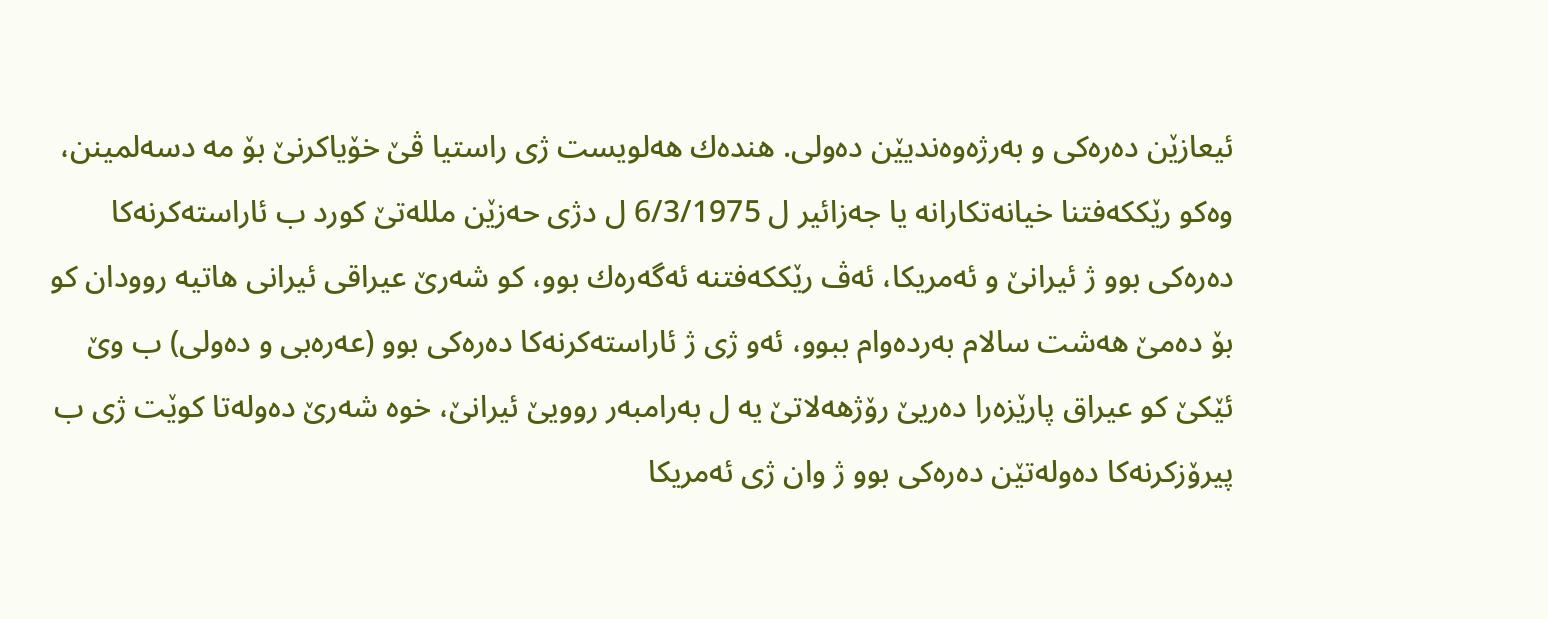ئیعازێن ده‌ره‌كى و به‌رژه‌وه‌ندیێن ده‌ولى. هنده‌ك هه‌لویست ژى راستیا ڤێ خۆیاكرنێ بۆ مه‌ دسه‌لمینن، وه‌كو رێككه‌فتنا خیانه‌تكارانه‌ یا جه‌زائیر ل 6/3/1975 ل دژى حه‌زێن ملله‌تێ كورد ب ئاراسته‌كرنه‌كا ده‌ره‌كى بوو ژ ئیرانێ و ئه‌مریكا، ئه‌ڤ رێككه‌فتنه‌ ئه‌گه‌ره‌ك بوو، كو شه‌رێ عیراقى ئیرانى هاتیه‌ روودان كو بۆ ده‌مێ هه‌شت سالام به‌رده‌وام ببوو، ئه‌و ژى ژ ئاراسته‌كرنه‌كا ده‌ره‌كى بوو (عه‌ره‌بى و ده‌ولى) ب وێ ئێكێ كو عیراق پارێزه‌را ده‌ریێ رۆژهه‌لاتێ یه‌ ل به‌رامبه‌ر روویێ ئیرانێ، خوه‌ شه‌رێ ده‌وله‌تا كوێت ژى ب پیرۆزكرنه‌كا ده‌وله‌تێن ده‌ره‌كى بوو ژ وان ژى ئه‌مریكا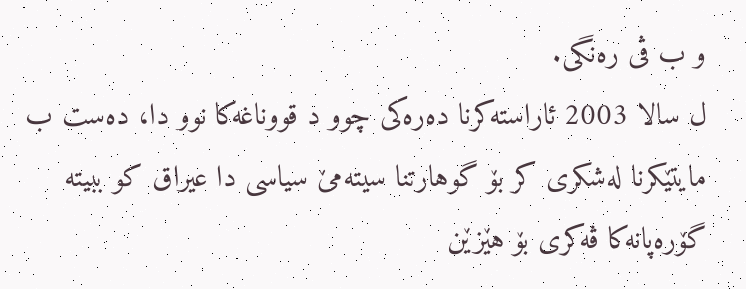و ب ڤى ره‌نگى.
ل سالا 2003 ئاراسته‌كرنا ده‌ره‌كى چوو د قووناغه‌كا نوو دا، ده‌ست ب مایتێكرنا له‌شكرى كر بۆ گوهارتنا سیته‌مێ سیاسى دا عیراق كو ببیته‌ گۆره‌پانه‌كا ڤه‌كرى بۆ هێزێن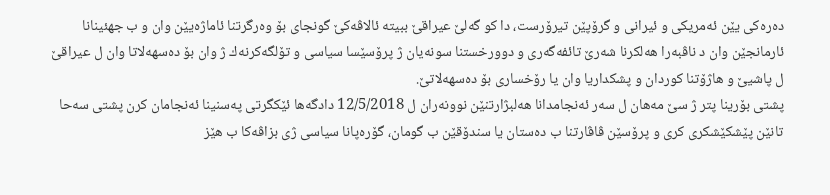ده‌ره‌كى یێن ئه‌مریكى و ئیرانى و گرۆپێن تیرۆرست، دا كو گه‌لێ عیراقێ ببیته‌ ئالاڤه‌كێ گونجای بۆ وه‌رگرتنا ئاماژه‌یێن وان و ب جهئینانا ئارمانجێن وان د ناڤبه‌را هه‌لكرنا شه‌رێ تائفه‌گه‌رى و دوورخستنا سونه‌یان ژ پرۆسێسا سیاسى و تۆلگه‌كرنه‌ك ژ وان بۆ ده‌سهه‌لاتا وان ل عیراقێ ل پاشیێ و هاژۆتنا كوردان و پشكداریا وان یا رۆخسارى بۆ ده‌سهه‌لاتێ.
پشتى بۆرینا پتر ژ سێ مه‌هان ل سه‌ر ئه‌نجامدانا هه‌لبژارتنێن نوونه‌ران ل 12/5/2018 دادگه‌ها ئێكگرتى په‌سنینا ئه‌نجامان كرن پشتى سه‌حا تانێن پێشكێشكرى كری و پرۆسێن ڤاڤارتنا ب ده‌ستان یا سندۆقێن ب گومان، گۆره‌پانا سیاسى ژى بزاڤه‌كا ب هێز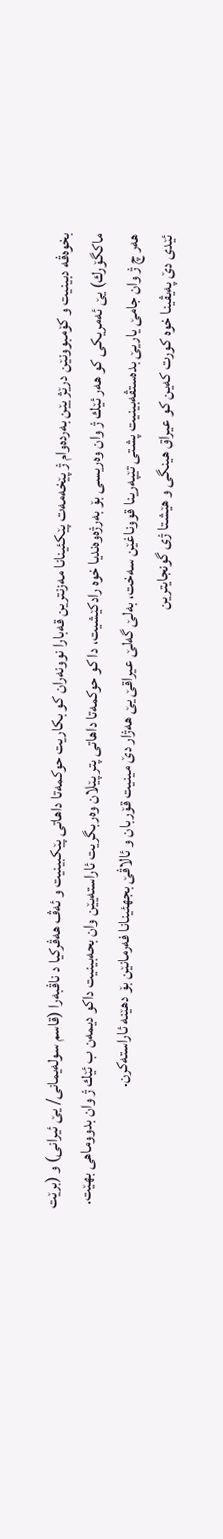بخوه‌ڤه‌ دبینیت و كۆمبوونێن درێژ یێن به‌رده‌وام ژ پێخه‌مه‌ت پێكئینانا مه‌زنترین قه‌بارا نوونه‌ران كو بكاریت حوكمه‌تا داهاتى پێكبینیت و ئه‌ڤ هه‌ڤركیا د ناڤبه‌را (قاسم سوله‌یمانى/ یێ ئیرانى) و (برێت ماكگۆرك) یێ ئه‌مریكى كو هه‌ر ئێك ژ وان وه‌ریسى بۆ به‌رژه‌وه‌ندیا خوه‌ رادكێشیت، دا كو حوكمه‌تا داهاتى پتر پێلان وه‌ربگریت ئاراسته‌یێن وان بحه‌بینیت داكو دیمه‌ن ب ئێك ژ وان بدووماهى بهێت.
هه‌ر چ ژ وان جامێ یاریێ بده‌ستڤه‌بینیت پشتى تێپه‌رینا قووناغێن سه‌خت، به‌لێ گه‌لێ عیراقێ یێ هه‌ژار دێ مینیت قۆربان و ئالاڤێ بجهئینانا فه‌رمانێن بۆ دهێنه‌ ئاراسته‌كرن.
ئێدى دێ په‌یڤینا خوه‌ كورت كه‌ین كو عیراق هینگى و هێشتا ژى گونجایترین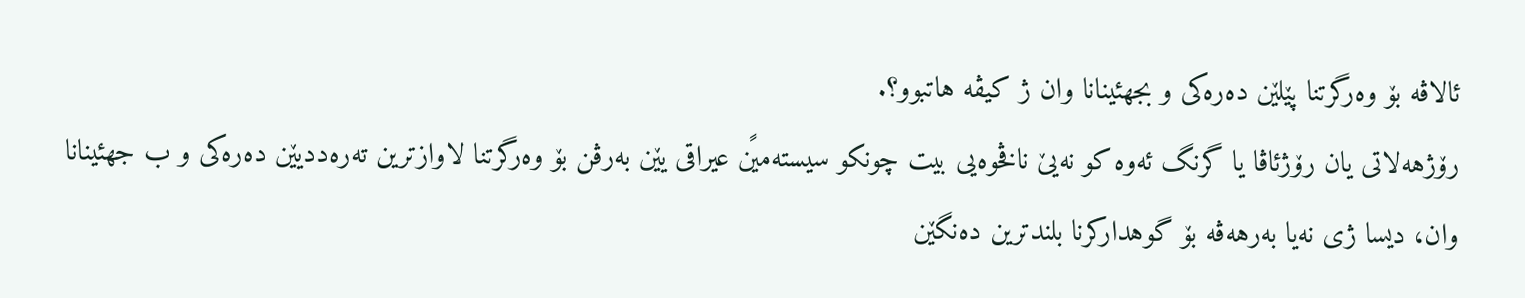ئالاڤه‌ بۆ وه‌رگرتنا پێلێن ده‌ره‌كى و بجهئینانا وان ژ كیڤه‌ هاتبوو؟.
رۆژهه‌لاتى یان رۆژئاڤا یا گرنگ ئه‌وه‌ كو نه‌یێ ناڤخوه‌یى بیت چونكو سیسته‌میًن عیراقى یێن به‌رڤن بۆ وه‌رگرتنا لاوازترین ته‌ره‌ددیێن ده‌ره‌كى و ب جهئینانا وان، دیسا ژى نه‌یا به‌رهه‌ڤه‌ بۆ گوهداركرنا بلندترین ده‌نگێن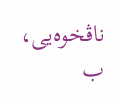ناڤخوه‌یى، ب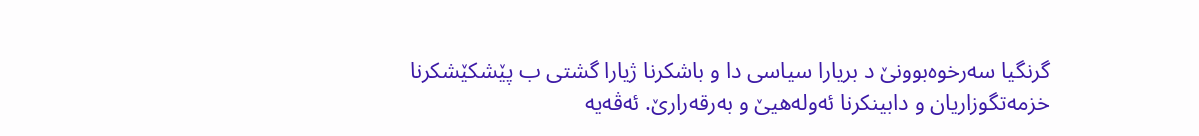گرنگیا سه‌رخوه‌بوونێ د بریارا سیاسى دا و باشكرنا ژیارا گشتى ب پێشكێشكرنا خزمه‌تگوزاریان و دابینكرنا ئه‌وله‌هیێ و به‌رقه‌رارێ. ئه‌ڤه‌یه‌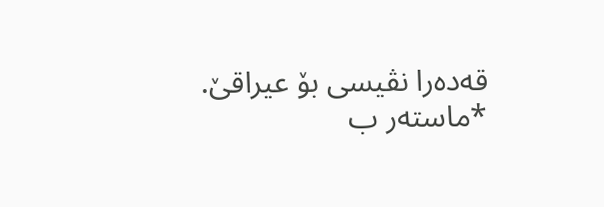قه‌ده‌را نڤیسى بۆ عیراقێ.
*ماسته‌ر ب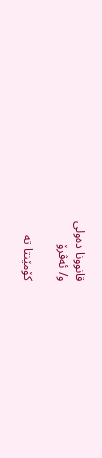قانوونا ده‌ولى
و/ ئه‌ڤرۆ

کۆمێنتا تە